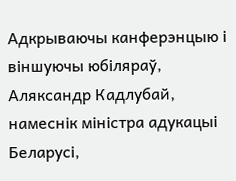Адкрываючы канферэнцыю і віншуючы юбіляраў, Аляксандр Кадлубай, намеснік міністра адукацыі Беларусі,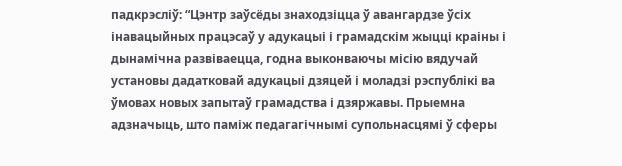падкрэсліў: “Цэнтр заўсёды знаходзіцца ў авангардзе ўсіх інавацыйных працэсаў у адукацыі і грамадскім жыцці краіны і дынамічна развіваецца, годна выконваючы місію вядучай установы дадатковай адукацыі дзяцей і моладзі рэспублікі ва ўмовах новых запытаў грамадства і дзяржавы. Прыемна адзначыць, што паміж педагагічнымі супольнасцямі ў сферы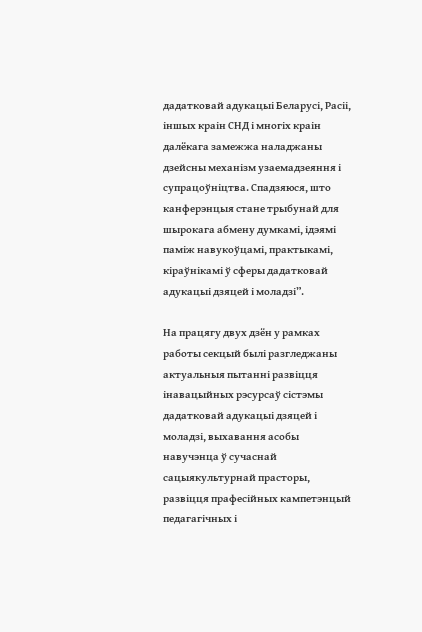дадатковай адукацыі Беларусі, Расіі, іншых краін СНД і многіх краін далёкага замежжа наладжаны дзейсны механізм узаемадзеяння і супрацоўніцтва. Спадзяюся, што канферэнцыя стане трыбунай для шырокага абмену думкамі, ідэямі паміж навукоўцамі, практыкамі, кіраўнікамі ў сферы дадатковай адукацыі дзяцей і моладзі”.

На працягу двух дзён у рамках работы секцый былі разгледжаны актуальныя пытанні развіцця інавацыйных рэсурсаў сістэмы дадатковай адукацыі дзяцей і моладзі, выхавання асобы навучэнца ў сучаснай сацыякультурнай прасторы, развіцця прафесійных кампетэнцый педагагічных і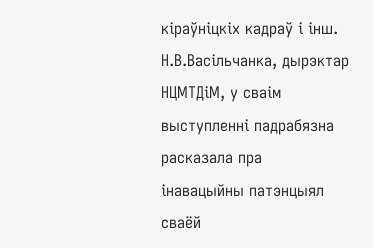кіраўніцкіх кадраў і інш.
Н.В.Васільчанка, дырэктар НЦМТДіМ, у сваім выступленні падрабязна расказала пра інавацыйны патэнцыял сваёй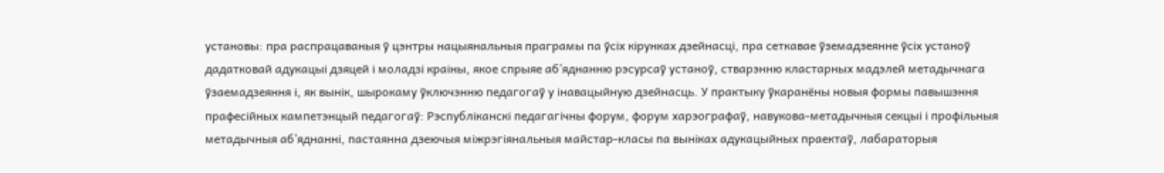установы: пра распрацаваныя ў цэнтры нацыянальныя праграмы па ўсіх кірунках дзейнасці, пра сеткавае ўземадзеянне ўсіх устаноў дадатковай адукацыі дзяцей і моладзі краіны, якое спрыяе аб’яднанню рэсурсаў устаноў, стварэнню кластарных мадэлей метадычнага ўзаемадзеяння і, як вынік, шырокаму ўключэнню педагогаў у інавацыйную дзейнасць. У практыку ўкаранёны новыя формы павышэння прафесійных кампетэнцый педагогаў: Рэспубліканскі педагагічны форум, форум харэографаў, навукова-метадычныя секцыі і профільныя метадычныя аб’яднанні, пастаянна дзеючыя міжрэгіянальныя майстар-класы па выніках адукацыйных праектаў, лабараторыя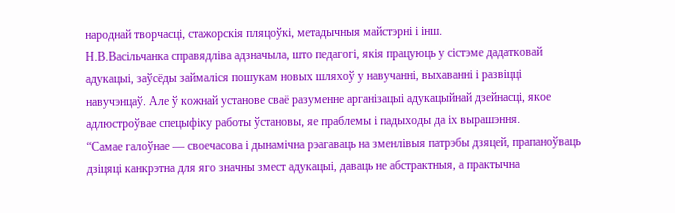народнай творчасці, стажорскія пляцоўкі, метадычныя майстэрні і інш.
Н.В.Васільчанка справядліва адзначыла, што педагогі, якія працуюць у сістэме дадатковай адукацыі, заўсёды займаліся пошукам новых шляхоў у навучанні, выхаванні і развіцці навучэнцаў. Але ў кожнай установе сваё разуменне арганізацыі адукацыйнай дзейнасці, якое адлюстроўвае спецыфіку работы ўстановы, яе праблемы і падыходы да іх вырашэння.
“Самае галоўнае — своечасова і дынамічна рэагаваць на зменлівыя патрэбы дзяцей, прапаноўваць дзіцяці канкрэтна для яго значны змест адукацыі, даваць не абстрактныя, а практычна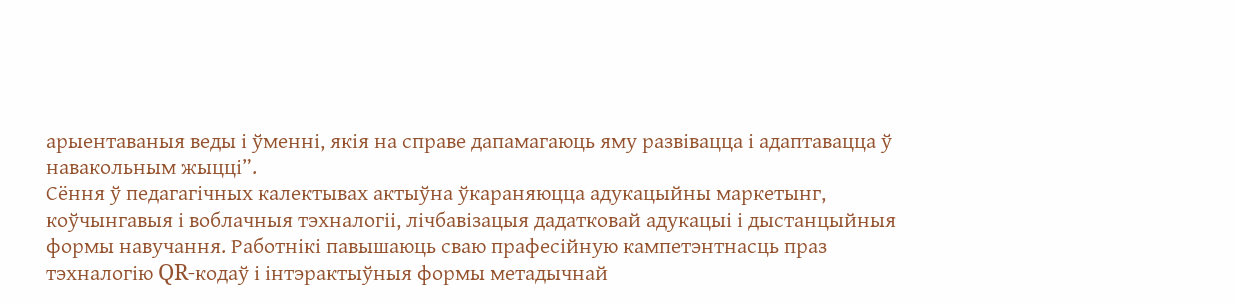арыентаваныя веды і ўменні, якія на справе дапамагаюць яму развівацца і адаптавацца ў навакольным жыцці”.
Сёння ў педагагічных калектывах актыўна ўкараняюцца адукацыйны маркетынг, коўчынгавыя і воблачныя тэхналогіі, лічбавізацыя дадатковай адукацыі і дыстанцыйныя формы навучання. Работнікі павышаюць сваю прафесійную кампетэнтнасць праз тэхналогію QR-кодаў і інтэрактыўныя формы метадычнай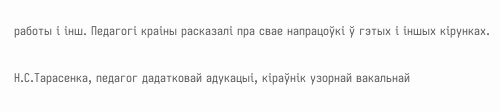работы і інш. Педагогі краіны расказалі пра свае напрацоўкі ў гэтых і іншых кірунках.

Н.С.Тарасенка, педагог дадатковай адукацыі, кіраўнік узорнай вакальнай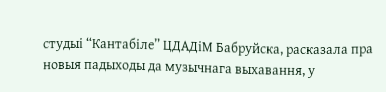студыі “Кантабіле” ЦДАДіМ Бабруйска, расказала пра новыя падыходы да музычнага выхавання, у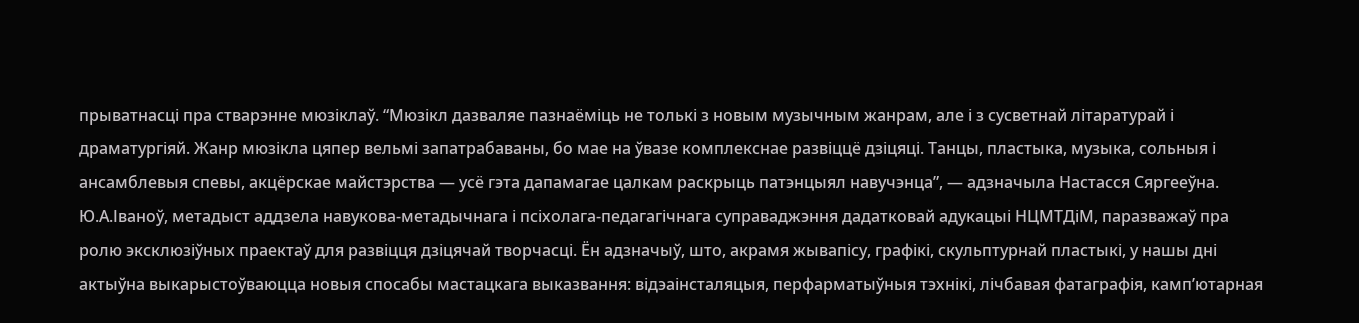прыватнасці пра стварэнне мюзіклаў. “Мюзікл дазваляе пазнаёміць не толькі з новым музычным жанрам, але і з сусветнай літаратурай і драматургіяй. Жанр мюзікла цяпер вельмі запатрабаваны, бо мае на ўвазе комплекснае развіццё дзіцяці. Танцы, пластыка, музыка, сольныя і ансамблевыя спевы, акцёрскае майстэрства — усё гэта дапамагае цалкам раскрыць патэнцыял навучэнца”, — адзначыла Настасся Сяргееўна.
Ю.А.Іваноў, метадыст аддзела навукова-метадычнага і псіхолага-педагагічнага суправаджэння дадатковай адукацыі НЦМТДіМ, паразважаў пра ролю эксклюзіўных праектаў для развіцця дзіцячай творчасці. Ён адзначыў, што, акрамя жывапісу, графікі, скульптурнай пластыкі, у нашы дні актыўна выкарыстоўваюцца новыя спосабы мастацкага выказвання: відэаінсталяцыя, перфарматыўныя тэхнікі, лічбавая фатаграфія, камп’ютарная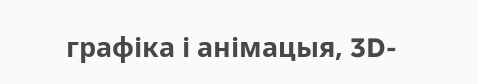графіка і анімацыя, 3D-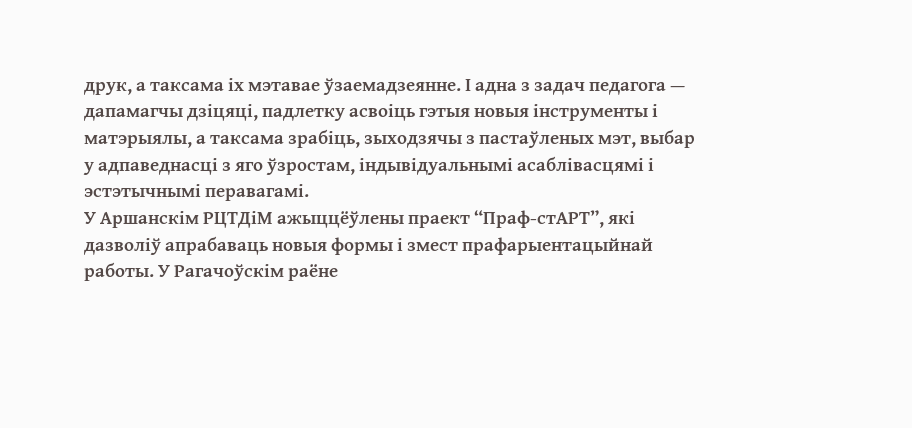друк, а таксама іх мэтавае ўзаемадзеянне. І адна з задач педагога — дапамагчы дзіцяці, падлетку асвоіць гэтыя новыя інструменты і матэрыялы, а таксама зрабіць, зыходзячы з пастаўленых мэт, выбар у адпаведнасці з яго ўзростам, індывідуальнымі асаблівасцямі і эстэтычнымі перавагамі.
У Аршанскім РЦТДіМ ажыццёўлены праект “Праф-стАРТ”, які дазволіў апрабаваць новыя формы і змест прафарыентацыйнай работы. У Рагачоўскім раёне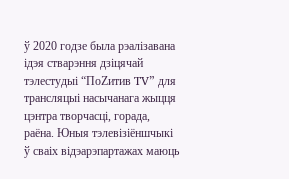ў 2020 годзе была рэалізавана ідэя стварэння дзіцячай тэлестудыі “ПоZитив TV” для трансляцыі насычанага жыцця цэнтра творчасці, горада, раёна. Юныя тэлевізіёншчыкі ў сваіх відэарэпартажах маюць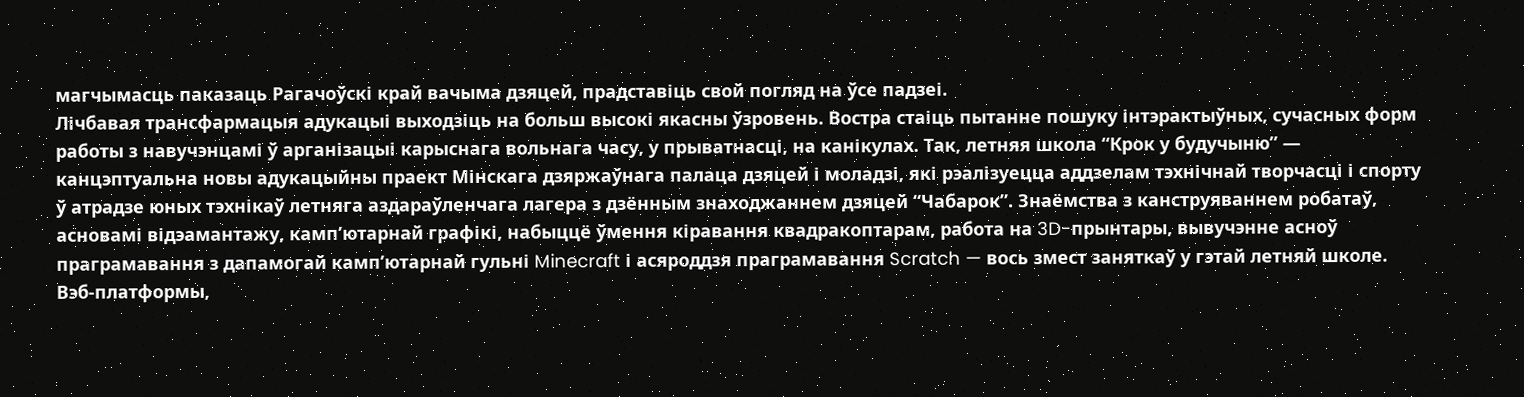магчымасць паказаць Рагачоўскі край вачыма дзяцей, прадставіць свой погляд на ўсе падзеі.
Лічбавая трансфармацыя адукацыі выходзіць на больш высокі якасны ўзровень. Востра стаіць пытанне пошуку інтэрактыўных, сучасных форм работы з навучэнцамі ў арганізацыі карыснага вольнага часу, у прыватнасці, на канікулах. Так, летняя школа “Крок у будучыню” — канцэптуальна новы адукацыйны праект Мінскага дзяржаўнага палаца дзяцей і моладзі, які рэалізуецца аддзелам тэхнічнай творчасці і спорту ў атрадзе юных тэхнікаў летняга аздараўленчага лагера з дзённым знаходжаннем дзяцей “Чабарок”. Знаёмства з канструяваннем робатаў, асновамі відэамантажу, камп’ютарнай графікі, набыццё ўмення кіравання квадракоптарам, работа на 3D-прынтары, вывучэнне асноў праграмавання з дапамогай камп’ютарнай гульні Minecraft і асяроддзя праграмавання Scratch — вось змест заняткаў у гэтай летняй школе.
Вэб-платформы,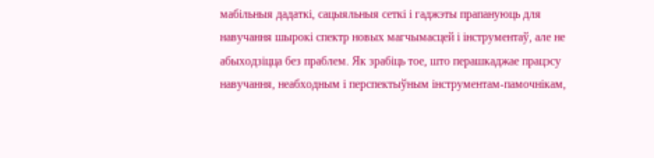мабільныя дадаткі, сацыяльныя сеткі і гаджэты прапануюць для навучання шырокі спектр новых магчымасцей і інструментаў, але не абыходзіцца без праблем. Як зрабіць тое, што перашкаджае працэсу навучання, неабходным і перспектыўным інструментам-памочнікам,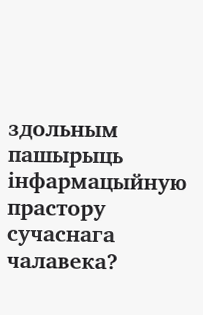здольным пашырыць інфармацыйную прастору сучаснага чалавека?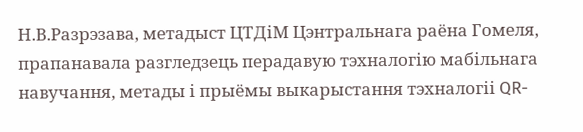Н.В.Разрэзава, метадыст ЦТДіМ Цэнтральнага раёна Гомеля, прапанавала разгледзець перадавую тэхналогію мабільнага навучання, метады і прыёмы выкарыстання тэхналогіі QR-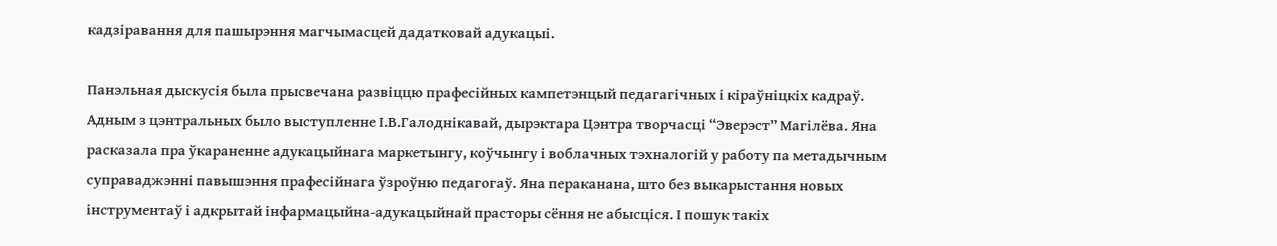кадзіравання для пашырэння магчымасцей дадатковай адукацыі.

Панэльная дыскусія была прысвечана развіццю прафесійных кампетэнцый педагагічных і кіраўніцкіх кадраў. Адным з цэнтральных было выступленне І.В.Галоднікавай, дырэктара Цэнтра творчасці “Эверэст” Магілёва. Яна расказала пра ўкараненне адукацыйнага маркетынгу, коўчынгу і воблачных тэхналогій у работу па метадычным суправаджэнні павышэння прафесійнага ўзроўню педагогаў. Яна пераканана, што без выкарыстання новых інструментаў і адкрытай інфармацыйна-адукацыйнай прасторы сёння не абысціся. І пошук такіх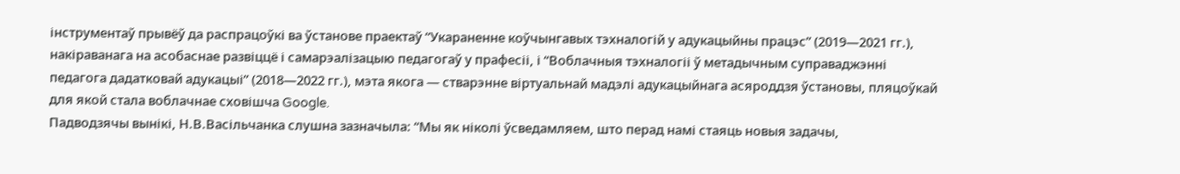інструментаў прывёў да распрацоўкі ва ўстанове праектаў “Укараненне коўчынгавых тэхналогій у адукацыйны працэс” (2019—2021 гг.), накіраванага на асобаснае развіццё і самарэалізацыю педагогаў у прафесіі, і “Воблачныя тэхналогіі ў метадычным суправаджэнні педагога дадатковай адукацыі” (2018—2022 гг.), мэта якога — стварэнне віртуальнай мадэлі адукацыйнага асяроддзя ўстановы, пляцоўкай для якой стала воблачнае сховішча Google.
Падводзячы вынікі, Н.В.Васільчанка слушна зазначыла: “Мы як ніколі ўсведамляем, што перад намі стаяць новыя задачы,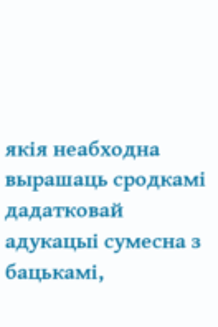якія неабходна вырашаць сродкамі дадатковай адукацыі сумесна з бацькамі,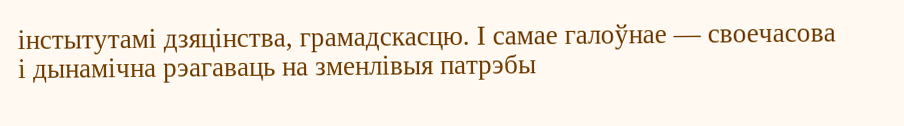інстытутамі дзяцінства, грамадскасцю. І самае галоўнае — своечасова і дынамічна рэагаваць на зменлівыя патрэбы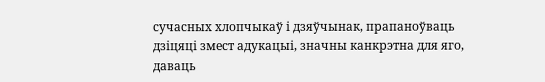сучасных хлопчыкаў і дзяўчынак, прапаноўваць дзіцяці змест адукацыі, значны канкрэтна для яго, даваць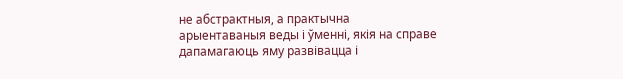не абстрактныя, а практычна арыентаваныя веды і ўменні, якія на справе дапамагаюць яму развівацца і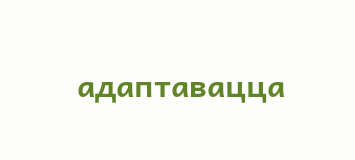адаптавацца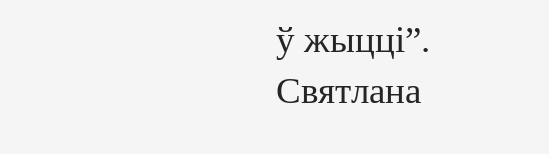ў жыцці”.
Святлана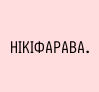НІКІФАРАВА.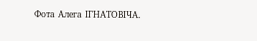Фота Алега ІГНАТОВІЧА.